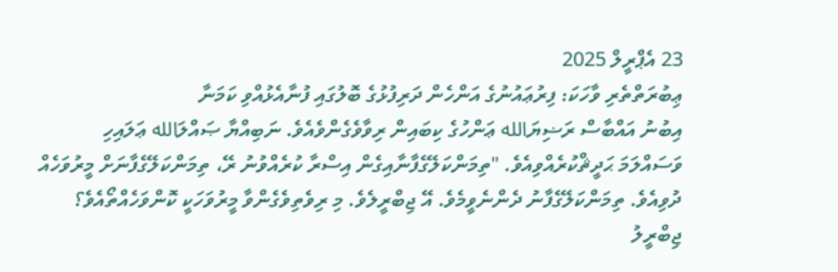23 އެޕްރީލް 2025
ޢިބުރަތްތެރި ވާހަކަ: ފިރުޢައުނުގެ އަންހެން ދަރިފުޅުގެ ބޮލުގައި ފުނާއެޅުއްވި ކަމަނާ
އިބުނު އައްބާސް ރަޟިޔަالله ޢަންހުގެ ކިބައިން ރިވާވެގެންވެއެވެ. ނަބިއްޔާ ޞައްލަالله ޢަލައިހި ވަސައްލަމަ ޙަދީޘްކުރެއްވިއެވެ. "ތިމަންކަލޭގެފާނާއިގެން އިސްރާ ކުރެއްވުނު ރޭ، ތިމަންކަލޭގެފާނަށް މީރުވަހެއް ދުވިއެވެ. ތިމަންކަލޭގެފާނު ދެންނެވީމެވެ. އޭ ޖިބްރީލެވެ. މި ރިވެތިވެގެންވާ މީރުވަހަކީ ކޮންވަހެއްތޯއެވެ؟
ޖިބްރީލު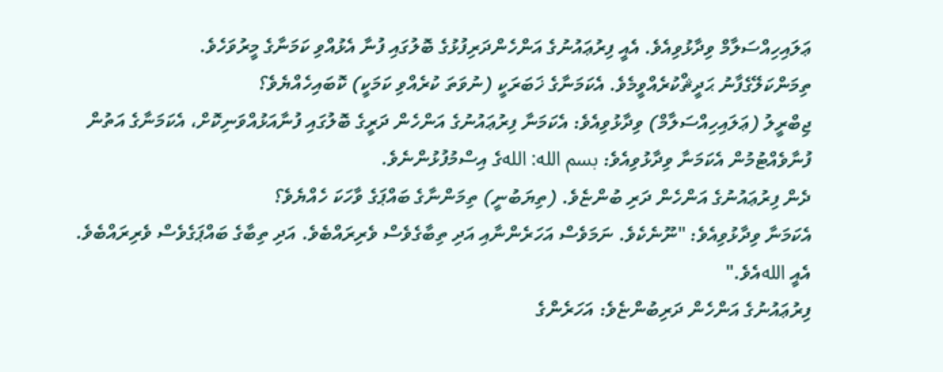ޢަލައިހިއްސަލާމް ވިދާޅުވިއެވެ. އެއީ ފިރުޢައުނުގެ އަންހެންދަރިފުޅުގެ ބޮލުގައި ފުނާ އެޅުއްވި ކަމަނާގެ މީރުވަހެވެ.
ތިމަންކަލޭގެފާނު ޙަދީޘްކުރެއްވީމެވެ. އެކަމަނާގެ ޚަބަރަކީ (ނުވަތަ ކުރެއްވި ކަމަކީ) ކޮބައިހެއްޔެވެ؟
ޖިބްރީލު (ޢަލައިހިއްސަލާމް) ވިދާޅުވިއެވެ: އެކަމަނާ ފިރުޢައުނުގެ އަންހެން ދަރީގެ ބޮލުގައި ފުނާއަޅުއްވަނިކޮށް، އެކަމަނާގެ އަތުން ފުނާވެއްޓުމުން އެކަމަނާ ވިދާޅުވިއެވެ: بسم الله: اللهގެ އިސްމުފުޅުންނެވެ.
ދެން ފިރުޢައުނުގެ އަންހެން ދަރި ބުންޏެވެ. (ތިޔަބުނީ) ތިމަންނާގެ ބައްޕަގެ ވާހަކަ ހެއްޔެވެ؟
އެކަމަނާ ވިދާޅުވިއެވެ: "ނޫނެކެވެ. ނަމަވެސް އަހަރެންނާއި އަދި ތިބާގެވެސް ވެރިރައްބެވެ. އަދި ތިބާގެ ބައްޕަގެވެސް ވެރިރައްބެވެ. އެއީ اللهއެވެ."
ފިރުޢައުނުގެ އަންހެން ދަރިބުންޏެވެ: އަހަރެންގެ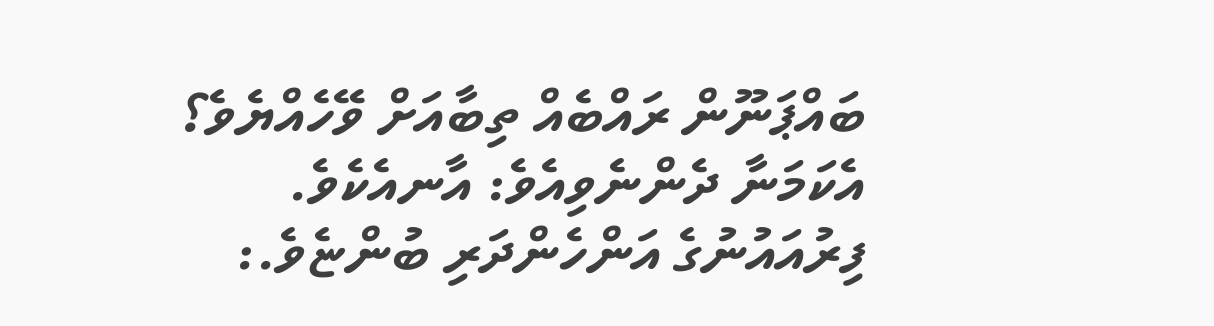ބައްޕަނޫން ރައްބެއް ތިބާއަށް ވޭހެއްޔެވެ؟
އެކަމަނާ ދެންނެވިއެވެ: އާނއެކެވެ.
ފިރުއައުނުގެ އަންހެންދަރި ބުންޏެވެ.: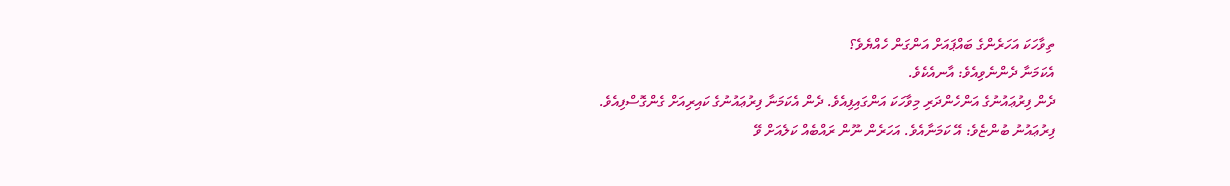ތިވާހަކަ އަހަރެންގެ ބައްޕައަށް އަންގަން ހެއްޔެވެ؟
އެކަމަނާ ދެންނެވިއެވެ: އާނއެކެވެ.
ދެން ފިރުޢައުނުގެ އަންހެންދަރި މިވާހަކަ އަންގައިފިއެވެ. ދެން އެކަމަނާ ފިރުޢައުނުގެ ކައިރިއަށް ގެންގޮސްފިއެވެ.
ފިރުޢައުނު ބުންޏެވެ: އޭ ކަމަނާއެވެ. އަހަރެން ނޫން ރައްބެއް ކަލެއަށް ވޭ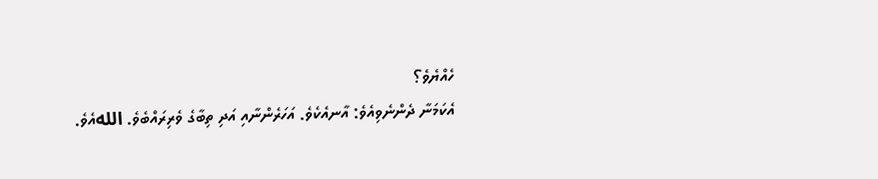ހެއްޔެވެ؟
އެކަމަނާ ދެންނެވިއެވެ: އާނއެކެވެ. އަހަރެންނާއި އަދި ތިބާގެ ވެރިރައްބެވެ. اللهއެވެ.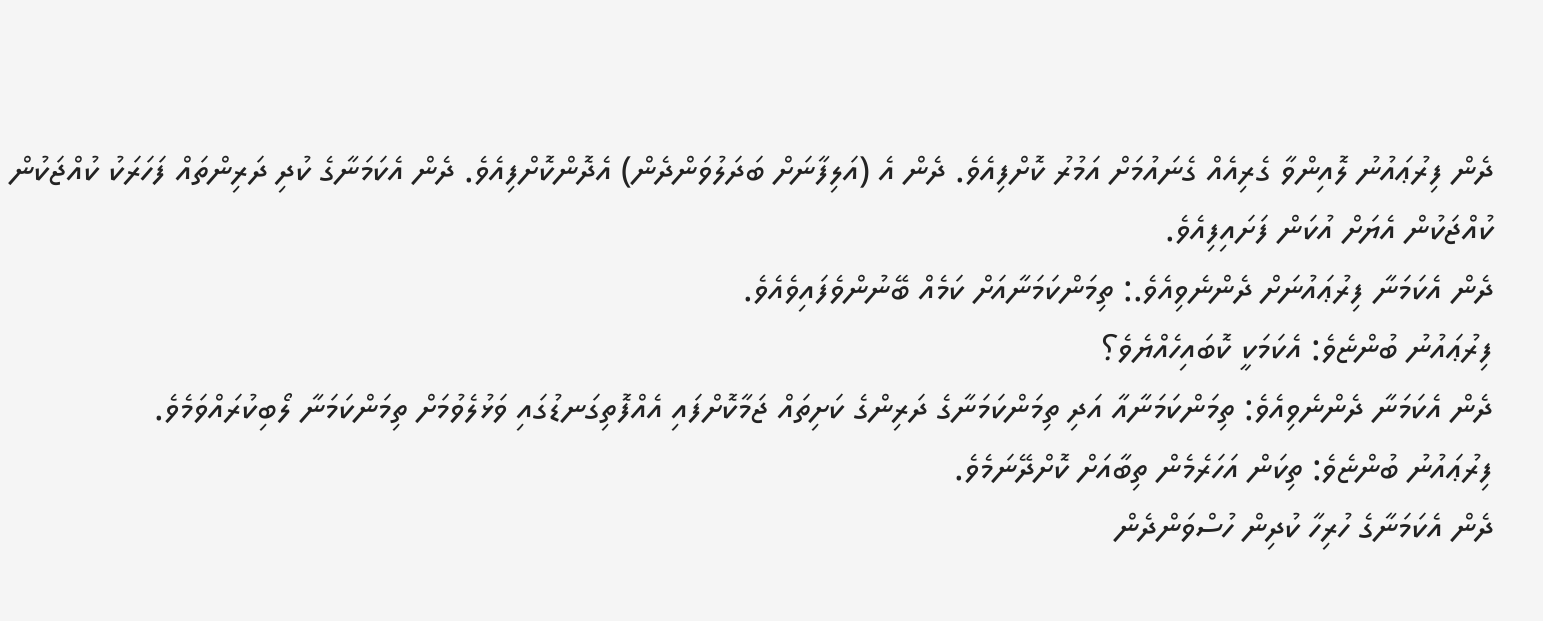ދެން ފިރުޢައުނު ލޮއިންވާ ގެރިއެއް ގެނައުމަށް އަމުރު ކޮށްފިއެވެ. ދެން އެ (އަލިފާނަށް ބަދަލުވަންދެން) އެދޮންކޮށްފިއެވެ. ދެން އެކަމަނާގެ ކުދި ދަރިންތައް ފަހަރަކު ކުއްޖަކުން ކުއްޖަކުން އެޔަށް އުކަން ފަށައިފިއެވެ.
ދެން އެކަމަނާ ފިރުޢައުނަށް ދެންނެވިއެވެ.: ތިމަންކަމަނާއަށް ކަމެއް ބޭނުންވެފައިވެއެވެ.
ފިރުޢައުނު ބުންޏެވެ: އެކަމަކީ ކޮބައިހެއްޔެވެ؟
ދެން އެކަމަނާ ދެންނެވިއެވެ: ތިމަންކަމަނާއާ އަދި ތިމަންކަމަނާގެ ދަރިންގެ ކަށިތައް ޖަމާކޮށްފައި އެއްފޮތިގަނޑުގައި ވަޅުލެވުމަށް ތިމަންކަމަނާ ލޯބިކުރައްވަމެވެ.
ފިރުޢައުނު ބުންޏެވެ: ތިކަން އަހަރެމެން ތިބާއަށް ކޮށްދޭނަމެވެ.
ދެން އެކަމަނާގެ ހުރިހާ ކުދިން ހުސްވަންދެން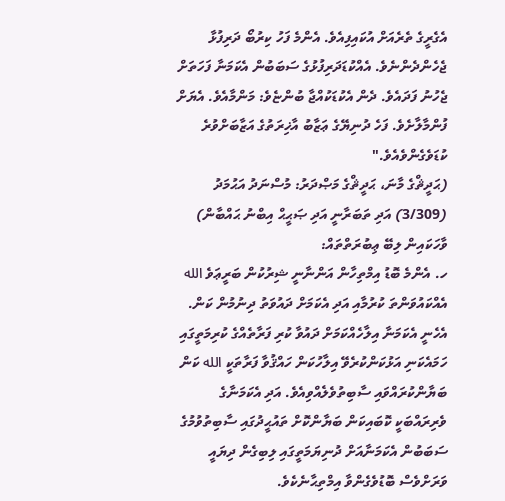އެގެރީގެ ތެރެއަށް އުކައިފިއެވެ. އެންމެ ފަހު ކިރުބޯ ދަރިފުޅާ ޖެހެންދެންނެވެ. އެއްކުޑަދަރިފުޅުގެ ސަބަބުން އެކަމަނާ ފަހަތަށް ޖެހުނު ފަދައެވެ. ދެން އެކުޑަކުއްޖާ ބުންޏެވެ: މަންމާއެވެ. އެޔަށް ފުންމާލާށެވެ. ފަހެ ދުނިޔޭގެ ޢަޒާބު އާޚިރަތުގެ އަޒާބަށްވުރެ ކުޑަވެގެންވެއެވެ."
(ޙަދީޘްގެ މާނަ، ޙަދީޘްގެ މަޞްދަރު: މުސްނަދު އަޙުމަދު (3/309) އަދި ތަބަރާނީ އަދި ޞަޙީޙް އިބްނު ޙައްބާން)
ވާހަކައިން ލިބޭ ޢިބުރަތްތައް:
ހ. އެންމެ ބޮޑު އިމްތިހާން އަންނާނީ ޝިރުކުން ބަރީޢަވެ الله އެއްކައުވަންތަ ކުރުމާއި އަދި އެކަމަށް ދައުވަތު ދިނުމުން ކަން. އެހެނީ އެކަމަނާ އިލާހެއްކަމަށް ދައުވާ ކުރި ފަރާތެއްގެ ކުރިމަތީގައި ހަމައެކަނި އަޅުކަންކުރެވޭ އިލާހުކަން ހައްޤުވާ ފަރާތަކީ الله ކަން ބަޔާންކުރައްވައި ސާބިތުވެލެއްވިއެވެ. އަދި އެކަމަނާގެ ވެރިރައްބަކީ ކޮބައިކަން ބަޔާންކޮށް ތައުޙީދުގައި ސާބިތުވުމުގެ ސަބަބުން އެކަމަނާއަށް ދުނިޔަމަތީގައި ލިބިގެން ދިޔައީ ވަރަށްވެސް ބޮޑުވެގެންވާ އިމްތިޙާނެކެވެ.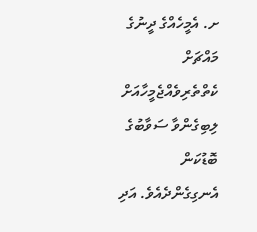ށ. އެމީހެއްގެ ދީނުގެ މައްޗަށް ކެތްތެރިވެއްޖެމީހާއަށް ލިބިގެންވާ ސަވާބުގެ ބޮޑުކަން އެނގިގެންދެއެވެ. އަދި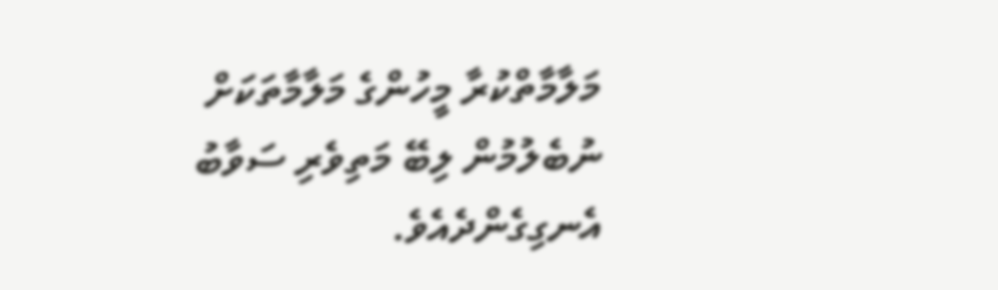މަލާމާތްކުރާ މީހުންގެ މަލާމާތަކަށް ނުބެލުމުން ލިބޭ މަތިވެރި ސަވާބު އެނގިގެންދެއެވެ.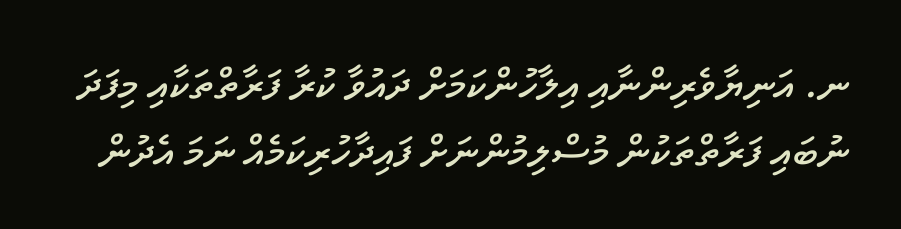ނ. އަނިޔާވެރިންނާއި އިލާހުންކަމަށް ދައުވާ ކުރާ ފަރާތްތަކާއި މިފަދަ ނުބައި ފަރާތްތަކުން މުސްލިމުންނަށް ފައިދާހުރިކަމެއް ނަމަ އެދުން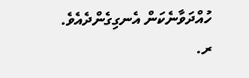ހުއްދަވާނެކަން އެނގިގެންދެއެވެ.
ރ.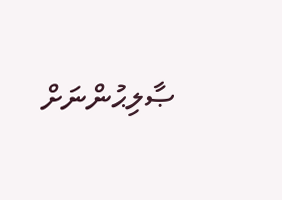ޞާލިޙުންނަށް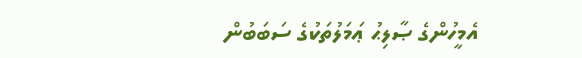އެމީހުންގެ ޞާލިޙު ޢަމަލުތަކުގެ ސަބަބުން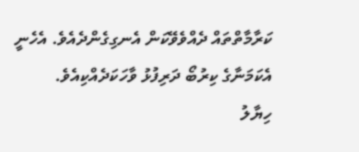ކަރާމާތްތައް ދެއްވެވޭކަން އެނގިގެންދެއެވެ. އެހެނީ އެކަމަނާގެ ކިރުބޯ ދަރިފުޅު ވާހަކަދެއްކިއެވެ.
ހިޔާލު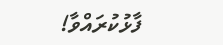ފާޅުކުރައްވާ!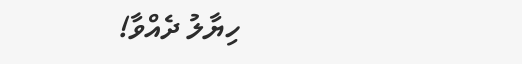ހިޔާލު ދެއްވާ!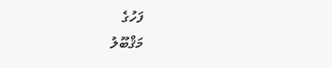ފަހުގެ
މަޤްބޫލު